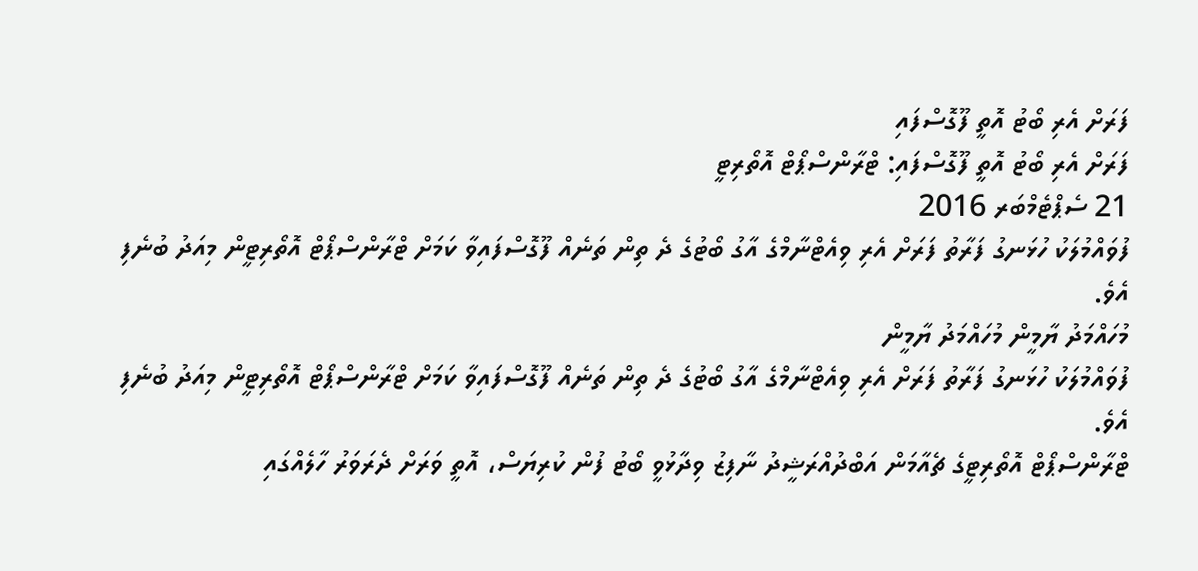ފަރަށް އެރި ބޯޓު އޮތީ ފޫގޮސްފައި
ފަރަށް އެރި ބޯޓު އޮތީ ފޫގޮސްފައި: ޓްރާންސްޕޯޓް އޮތޯރިޓީ
21 ސެޕްޓެމްބަރ 2016
ފުވައްމުލަކު ހުޅަނގު ފަރާތު ފަރަށް އެރި ވިއެޓްނާމްގެ އާގު ބޯޓުގެ ދެ ތިން ތަނެއް ފޫގޮސްފައިވާ ކަމަށް ޓްރާންސްޕޯޓް އޮތޯރިޓީން މިއަދު ބުނެފި އެވެ.
މުހައްމަދު ޔާމީން މުހައްމަދު ޔާމީން
ފުވައްމުލަކު ހުޅަނގު ފަރާތު ފަރަށް އެރި ވިއެޓްނާމްގެ އާގު ބޯޓުގެ ދެ ތިން ތަނެއް ފޫގޮސްފައިވާ ކަމަށް ޓްރާންސްޕޯޓް އޮތޯރިޓީން މިއަދު ބުނެފި އެވެ.
ޓްރާންސްޕޯޓް އޮތޯރިޓީގެ ޗެއާމަން އަބްދުއްރަޝީދު ނާފިޒު ވިދާޅުވީ ބޯޓު ފުން ކުރިޔަސް، އޮތީ ވަރަށް ދެރަވަރު ހާލެއްގައި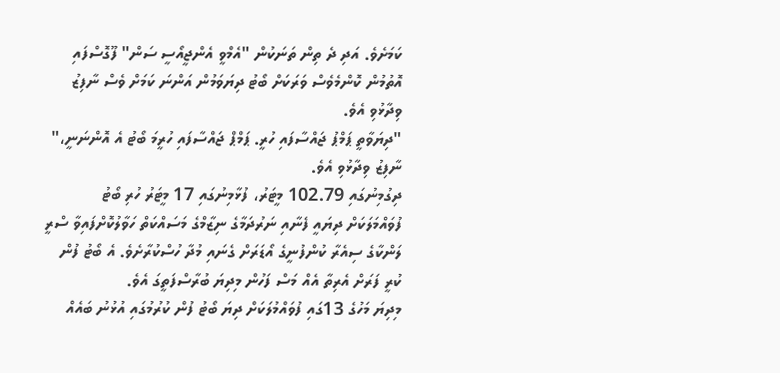ކަމަށެވެ. އަދި ދެ ތިން ތަނަކުން "އެމްވީ އެންޖީއޯސީ ސަން" ފޫގޮސްފައި އޮތުމުން ކޮންމެވެސް ވަރަކަށް ބޯޓު ދިޔަވަމުން އަންނަ ކަމަށް ވެސް ނާފިޒު ވިދާޅުވި އެވެ.
"ދިޔަވާތީ ޕަމްޕު ޖައްސާފައި ހުރީ. ޕަމްޕް ޖައްސާފައި ހުރީމަ ބޯޓު އެ އޮންނަނީ،" ނާފިޒު ވިދާޅުވި އެވެ.
ދިގުމިނުގައި 102.79 މީޓަރު، ފުޅާމިނުގައި 17 މީޓަރު ހުރި ބޯޓު ފުވައްމަލަކަށް ދިޔައީ ފެނާއި ނަރުދަމާގެ ނިޒާމްގެ މަސައްކަތް ހަވާލުކޮށްފައިވާ ސްރީ ލަންކާގެ ސިއެރާ ކުންފުނީގެ އޯޑަރަށް ގެނައި މުދާ ހުސްކުރާށެވެ. އެ ބޯޓު ފުން ކުރީ ފަރަށް އެރިތާ އެއް މަސް ފަހުން މިދިޔަ ބުރާސްފަތީގަ އެވެ.
މިދިޔަ މަހުގެ 13ގައި ފުވައްމުލަކަށް ދިޔަ ބޯޓު ފުން ކުރުމުގައި އުޅުނު ބައެއް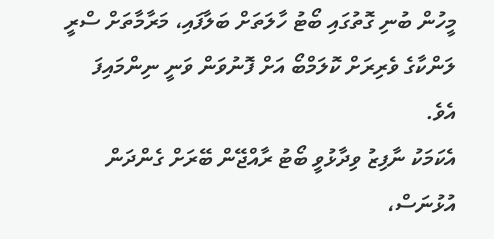މީހުން ބުނި ގޮތުގައި ބޯޓު ހާލަތަށް ބަލާފައި، މަރާމާތަށް ސްރީ ލަންކާގެ ވެރިރަށް ކޮލަމްބޯ އަށް ފޮނުވަން ވަނީ ނިންމައިފަ އެވެ.
އެކަމަކު ނާފިޒު ވިދާޅުވީ ބޯޓު ރާއްޖޭން ބޭރަށް ގެންދަން އުޅުނަސް،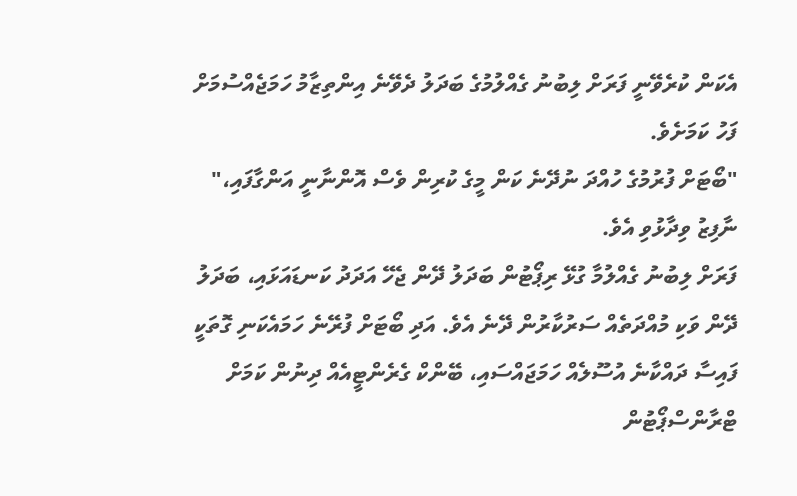އެކަން ކުރެވޭނީ ފަރަށް ލިބުނު ގެއްލުމުގެ ބަދަލު ދެވޭނެ އިންތިޒާމު ހަމަޖެއްސުމަށް ފަހު ކަމަށެވެ.
"ބޯޓަށް ފުރުމުގެ ހުއްދަ ނުދޭނެ ކަން މީގެ ކުރިން ވެސް އޮންނާނީ އަންގާފައި،" ނާފިޒު ވިދާޅުވި އެވެ.
ފަރަށް ލިބުނު ގެއްލުމާ ގުޅޭ ރިޕޯޓުން ބަދަލު ދޭން ޖެހޭ އަދަދު ކަނޑައަޅައި، ބަދަލު ދޭން ވަކި މުއްދަތެއް ސަރުކާރުން ދޭނެ އެވެ. އަދި ބޯޓަށް ފުރޭނެ ހަމައެކަނި ގޮތަކީ ފައިސާ ދައްކާނެ އުސޫލެއް ހަމަޖައްސައި، ބޭންކް ގެރެންޓީއެއް ދިނުން ކަމަށް ޓްރާންސްޕޯޓުން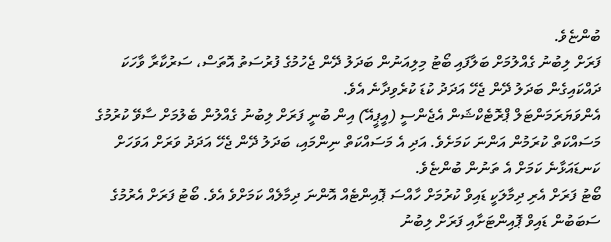ބުންޏެވެ.
ފަރަށް ލިބުނު ގެއްލުމަށް ބަލާފައި ބޯޓު މިލިއަނުން ބަދަލު ދޭން ޖެހުމުގެ ފުރުސަތު އޮތަސް، ސަރުކާރާ ވާހަކަ ދައްކައިގެން ބަދަލު ދޭން ޖެހޭ އަދަދު ކުޑަ ކުރެވިދާނެ އެވެ.
އެންވަޔަރަމަންޓަލް ޕްރޮޓެކްޝަން އެޖެންސީ (އީޕީއޭ) އިން ބުނީ ފަރަށް ލިބުނު ގެއްލުން ބެލުމަށް ސާވޭ ކުރުމުގެ މަސައްކަތް ކުރަމުން އަންނަ ކަމަށެވެ. އަދި އެ މަސައްކަތް ނިންމައި، ބަދަލު ދޭން ޖެހޭ އަދަދު ވަރަށް އަވަހަށް ކަނޑައަޅާނެ ކަމަށް އެ ތަނުން ބުންޏެވެ.
ބޯޓު ފަރަށް އެރި ދިމާލަކީ ޑައިވް ކުރުމަށް ހާއްސަ ޕޮއިންޓެއް އޮންނަ ދިމާލެއް ކަމަށްވެ އެވެ. ބޯޓު ފަރަށް އެރުމުގެ ސަބަބުން ޑައިވް ޕޮއިންޓަށާއި ފަރަށް ލިބުނު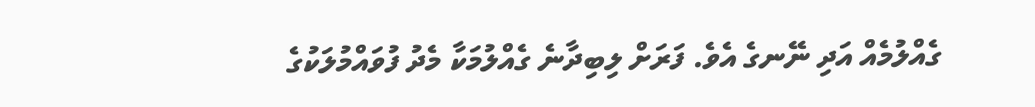ގެއްލުމެއް އަދި ނޭނގެ އެވެ. ފަރަށް ލިބިދާނެ ގެއްލުމަކާ މެދު ފުވައްމުލަކުގެ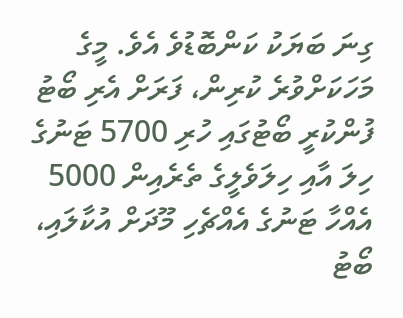ގިނަ ބަޔަކު ކަންބޮޑުވެ އެވެ. މީގެ މަހަކަށްވުރެ ކުރިން، ފަރަށް އެރި ބޯޓު ފުންކުރީ ބޯޓުގައި ހުރި 5700 ޓަނުގެ ހިލަ އާއި ހިލަވެލީގެ ތެރެއިން 5000 އެއްހާ ޓަނުގެ އެއްޗެހި މޫދަށް އުކާލައި، ބޯޓު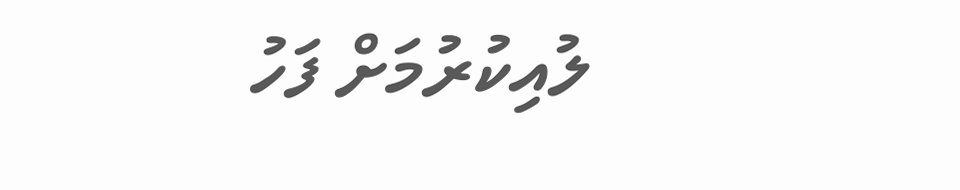ލުއިކުރުމަށް ފަހު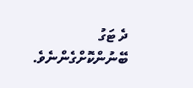ދެ ޓަގު ބޭނުންކޮށްގެންނެވެ.